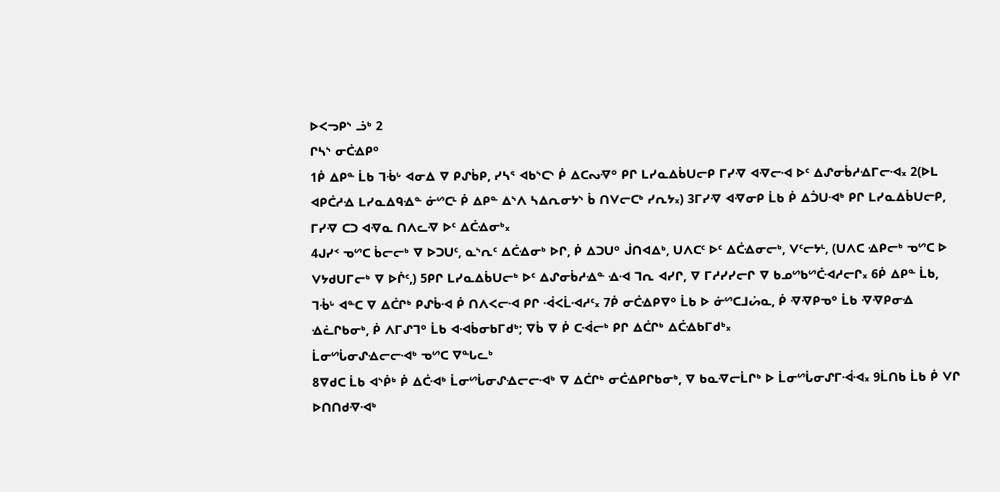ᐅᐸᓓᑭᔅ ᓘᒃ 2
ᒋᓴᔅ ᓂᑖᐎᑭᐤ
1ᑮ ᐃᑭᓐ ᒫᑲ ᒣᒀᒡ ᐊᓂᐃ ᐁ ᑭᔑᑳᑭ, ᓯᓴᕐ ᐊᑲᔅᑕᔅ ᑮ ᐃᑕᔓᐌᐤ ᑭᒋ ᒪᓯᓇᐃᑳᑌᓕᑭ ᒥᓯᐌ ᐊᐌᓕᐗ ᐅᑦ ᐃᔑᓂᑳᓱᐎᒥᓕᐗ᙮ 2(ᐅᒪ ᐊᑭᑖᓱᐎ ᒪᓯᓇᐃᑫᐎᓐ ᓃᔥᑕᒻ ᑮ ᐃᑭᓐ ᐃᔅᐱ ᓴᐃᕆᓂᔭᔅ ᑳ ᑎᐯᓕᑕᒃ ᓯᕆᔭ᙮) 3ᒥᓯᐌ ᐊᐌᓂᑭ ᒫᑲ ᑮ ᐃᑑᑌᐗᒃ ᑭᒋ ᒪᓯᓇᐃᑳᑌᓕᑭ, ᒥᓯᐌ ᑕᑐ ᐊᐌᓇ ᑎᐱᓚᐌ ᐅᑦ ᐃᑖᐎᓂᒃ᙮
4ᒍᓯᑉ ᓀᔥᑕ ᑳᓕᓕᒃ ᐁ ᐅᑐᑌᑦ, ᓇᔅᕆᑦ ᐃᑖᐎᓂᒃ ᐅᒋ, ᑮ ᐃᑐᑌᐤ ᒎᑎᐊᐃᒃ, ᑌᐱᑕᑦ ᐅᑦ ᐃᑖᐎᓂᓕᒃ, ᐯᑦᓕᔭᒻ, (ᑌᐱᑕ ᐎᑭᓕᒃ ᓀᔥᑕ ᐅ ᐯᔭᑯᑌᒥᓕᒃ ᐁ ᐅᒌᑦ,) 5ᑭᒋ ᒪᓯᓇᐃᑳᑌᓕᒃ ᐅᑦ ᐃᔑᓂᑳᓱᐎᓐ ᐎᐗ ᒣᕆ ᐊᓯᒋ, ᐁ ᒥᓱᓯᓯᓕᒋ ᐁ ᑲᓄᔥᑲᔥᑖᐗᓱᓕᒋ᙮ 6ᑮ ᐃᑭᓐ ᒫᑲ, ᒣᒀᒡ ᐊᓐᑕ ᐁ ᐃᑖᒋᒃ ᑭᔑᑳᐗ ᑮ ᑎᐱᐸᓕᐗ ᑭᒋ ᐙᐸᒫᐗᓱᑦ᙮ 7ᑮ ᓂᑖᐎᑭᐁᐤ ᒫᑲ ᐅ ᓃᔥᑕᒧᔖᓇ, ᑮ ᐌᐌᑭᓀᐤ ᒫᑲ ᐌᐌᑭᓂᐎ ᐎᓛᒋᑲᓂᒃ, ᑮ ᐱᒥᔑᒣᐤ ᒫᑲ ᐊᐗᑳᓂᑲᒥᑯᒃ; ᐁᑳ ᐁ ᑮ ᑕᐙᓕᒃ ᑭᒋ ᐃᑖᒋᒃ ᐃᑖᐎᑲᒥᑯᒃ᙮
ᒫᓂᔥᒑᓂᔑᐎᓕᓕᐗᒃ ᓀᔥᑕ ᐁᓐᒐᓚᒃ
8ᐁᑯᑕ ᒫᑲ ᐊᔅᑮᒃ ᑮ ᐃᑖᐗᒃ ᒫᓂᔥᒑᓂᔑᐎᓕᓕᐗᒃ ᐁ ᐃᑖᒋᒃ ᓂᑖᐎᑭᒋᑲᓂᒃ, ᐁ ᑲᓇᐌᓕᒫᒋᒃ ᐅ ᒫᓂᔥᒑᓂᔑᒥᐙᐗ᙮ 9ᒫᑎᑲ ᒫᑲ ᑮ ᐯᒋ ᐅᑎᑎᑯᐌᐗᒃ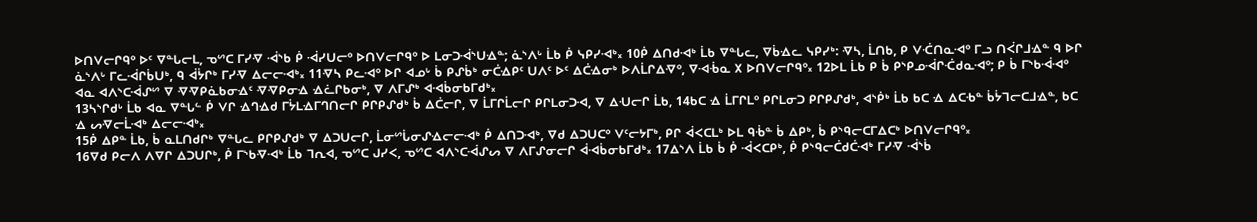ᐅᑎᐯᓕᒋᑫᐤ ᐅᑦ ᐁᓐᒐᓕᒪ, ᓀᔥᑕ ᒥᓯᐌ ᐙᔅᑲ ᑮ ᐙᓯᑌᓕᐤ ᐅᑎᐯᓕᒋᑫᐤ ᐅ ᒪᓂᑐᐙᔅᑌᐎᓐ; ᓈᔅᐱᒡ ᒫᑲ ᑮ ᓭᑭᓯᐗᒃ᙮ 10ᑮ ᐃᑎᑯᐗᒃ ᒫᑲ ᐁᓐᒐᓚ, ᐁᑳᐎᓚ ᓭᑭᓯᒃ: ᐌᓴ, ᒫᑎᑲ, ᑭ ᐯᑣᑎᓇᐗᐤ ᒥᓗ ᑎᐹᒋᒧᐎᓐ ᑫ ᐅᒋ ᓈᔅᐱᒡ ᒥᓚᐙᒋᑳᑌᒃ, ᑫ ᐋᔮᒋᒃ ᒥᓯᐌ ᐃᓕᓕᐗᒃ᙮ 11ᐌᓴ ᑭᓚᐗᐤ ᐅᒋ ᐊᓄᒡ ᑳ ᑭᔑᑳᒃ ᓂᑖᐎᑭᑦ ᑌᐱᑦ ᐅᑦ ᐃᑖᐎᓂᒃ ᐅᐱᒫᒋᐃᐌᐤ, ᐁᐗᒀᓇ ᙭ ᐅᑎᐯᓕᒋᑫᐤ᙮ 12ᐅᒪ ᒫᑲ ᑭ ᑳ ᑭᔅᑭᓄᐙᒋᑣᑯᓇᐗᐤ; ᑭ ᑳ ᒥᔅᑲᐙᐗᐤ ᐊᓇ ᐊᐱᔅᑕᐙᔑᔥ ᐁ ᐌᐌᑭᓈᑲᓂᐎᑦ ᐌᐌᑭᓂᐎ ᐎᓛᒋᑲᓂᒃ, ᐁ ᐱᒥᔑᒃ ᐊᐗᑳᓂᑲᒥᑯᒃ᙮
13ᓴᔅᒋᑯᒡ ᒫᑲ ᐊᓇ ᐁᓐᒐᓪ ᑮ ᐯᒋ ᐎᒉᐎᑯ ᒥᔮᒪᐎᒥᒉᑎᓕᒋ ᑭᒋᑭᔑᑯᒃ ᑳ ᐃᑖᓕᒋ, ᐁ ᒫᒥᒋᒫᓕᒋ ᑭᒋᒪᓂᑐᐗ, ᐁ ᐃᑗᓕᒋ ᒫᑲ, 14ᑲᑕ ᐎ ᒫᒥᒋᒪᐤ ᑭᒋᒪᓂᑐ ᑭᒋᑭᔑᑯᒃ, ᐊᔅᑮᒃ ᒫᑲ ᑲᑕ ᐎ ᐃᑕᑾᓐ ᑳᔮᒣᓕᑕᒧᐎᓐ, ᑲᑕ ᐎ ᔕᐌᓕᒫᐗᒃ ᐃᓕᓕᐗᒃ᙮
15ᑮ ᐃᑭᓐ ᒫᑲ, ᑳ ᓇᒪᑎᑯᒋᒃ ᐁᓐᒐᓚ ᑭᒋᑭᔑᑯᒃ ᐁ ᐃᑐᑌᓕᒋ, ᒫᓂᔥᒑᓂᔑᐎᓕᓕᐗᒃ ᑮ ᐃᑎᑐᐗᒃ, ᐁᑯ ᐃᑐᑌᑕᐤ ᐯᑦᓕᔭᒥᒃ, ᑭᒋ ᐋᐸᑕᒪᒃ ᐅᒪ ᑫᒀᓐ ᑳ ᐃᑭᒃ, ᑳ ᑭᔅᑫᓕᑕᒥᐃᑕᒃ ᐅᑎᐯᓕᒋᑫᐤ᙮
16ᐁᑯ ᑭᓕᐱ ᐱᐁᒋ ᐃᑐᑌᒋᒃ, ᑮ ᒥᔅᑲᐌᐗᒃ ᒫᑲ ᒣᕆᐊ, ᓀᔥᑕ ᒍᓯᐸ, ᓀᔥᑕ ᐊᐱᔅᑕᐙᔑᔕ ᐁ ᐱᒥᔑᓂᓕᒋ ᐋᐗᑳᓂᑲᒥᑯᒃ᙮ 17ᐃᔅᐱ ᒫᑲ ᑳ ᑮ ᐙᐸᑕᑭᒃ, ᑮ ᑭᔅᑫᓕᑖᑯᑖᐗᒃ ᒥᓯᐌ ᐙᔅᑳ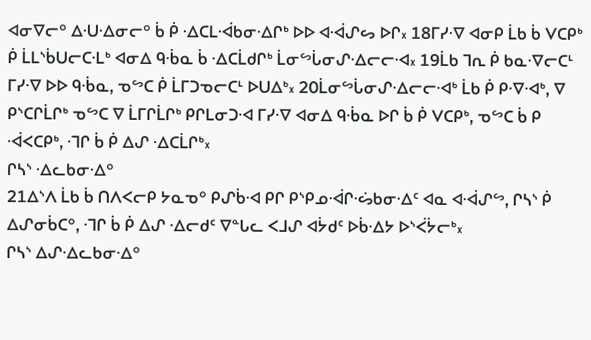ᐊᓂᐁᓕᐤ ᐃᑗᐎᓂᓕᐤ ᑳ ᑮ ᐎᑕᒪᐙᑲᓂᐎᒋᒃ ᐅᐅ ᐊᐙᔑᔕ ᐅᒋ᙮ 18ᒥᓯᐌ ᐊᓂᑭ ᒫᑲ ᑳ ᐯᑕᑭᒃ ᑮ ᒫᒪᔅᑳᑌᓕᑕᒶᒃ ᐊᓂᐃ ᑫᒀᓇ ᑳ ᐎᑕᒫᑯᒋᒃ ᒫᓂᔥᒑᓂᔑᐎᓕᓕᐗ᙮ 19ᒫᑲ ᒣᕆ ᑮ ᑲᓇᐌᓕᑕᒻ ᒥᓯᐌ ᐅᐅ ᑫᒀᓇ, ᓀᔥᑕ ᑮ ᒫᒥᑐᓀᓕᑕᒻ ᐅᑌᐃᒃ᙮ 20ᒫᓂᔥᒑᓂᔑᐎᓕᓕᐗᒃ ᒫᑲ ᑮ ᑭᐌᐗᒃ, ᐁ ᑭᔅᑕᒋᒫᒋᒃ ᓀᔥᑕ ᐁ ᒫᒥᒋᒫᒋᒃ ᑭᒋᒪᓂᑐᐗ ᒥᓯᐌ ᐊᓂᐃ ᑫᒀᓇ ᐅᒋ ᑳ ᑮ ᐯᑕᑭᒃ, ᓀᔥᑕ ᑳ ᑭ ᐙᐸᑕᑭᒃ, ᒬᒋ ᑳ ᑮ ᐃᔑ ᐎᑕᒫᒋᒃ᙮
ᒋᓴᔅ ᐎᓚᑲᓂᐎᐤ
21ᐃᔅᐱ ᒫᑲ ᑳ ᑎᐱᐸᓕᑭ ᔭᓇᓀᐤ ᑭᔑᑳᐗ ᑭᒋ ᑭᔅᑭᓄᐙᒋᔣᑲᓂᐎᑦ ᐊᓇ ᐊᐙᔑᔥ, ᒋᓴᔅ ᑮ ᐃᔑᓂᑳᑕᐤ, ᒬᒋ ᑳ ᑮ ᐃᔑ ᐎᓕᑯᑦ ᐁᓐᒐᓚ ᐸᒧᔑ ᐊᔮᑯᑦ ᐅᑳᐎᔭ ᐅᔅᐹᔮᓕᒃ᙮
ᒋᓴᔅ ᐃᔑᐎᓚᑲᓂᐎᐤ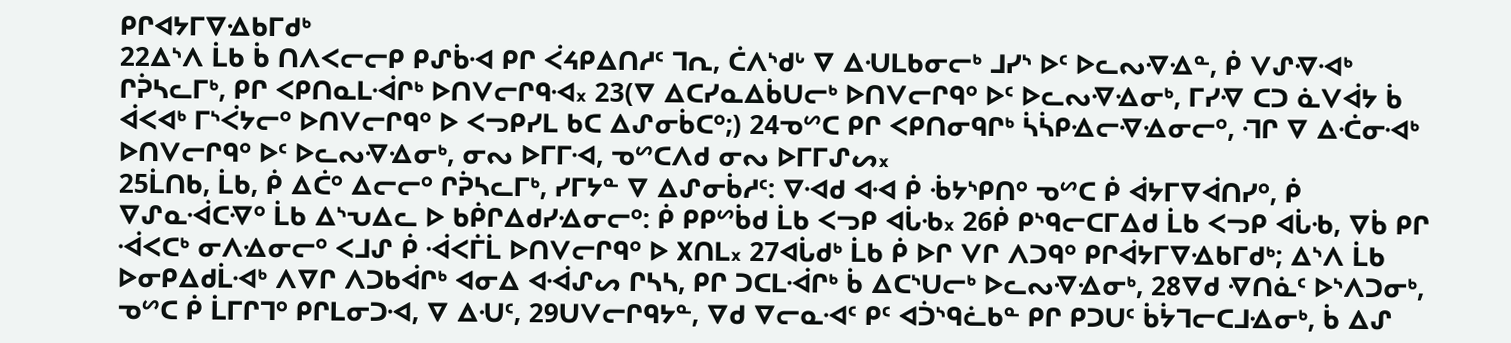ᑭᒋᐊᔭᒥᐁᐎᑲᒥᑯᒃ
22ᐃᔅᐱ ᒫᑲ ᑳ ᑎᐱᐸᓕᓕᑭ ᑭᔑᑳᐗ ᑭᒋ ᐹᔦᑭᐃᑎᓱᑦ ᒣᕆ, ᑖᐱᔅᑯᒡ ᐁ ᐃᑗᒪᑲᓂᓕᒃ ᒧᓯᔅ ᐅᑦ ᐅᓚᔓᐌᐎᓐ, ᑮ ᐯᔑᐌᐗᒃ ᒋᕉᓴᓚᒥᒃ, ᑭᒋ ᐸᑭᑎᓇᒪᐙᒋᒃ ᐅᑎᐯᓕᒋᑫᐗ᙮ 23(ᐁ ᐃᑕᓯᓇᐃᑳᑌᓕᒃ ᐅᑎᐯᓕᒋᑫᐤ ᐅᑦ ᐅᓚᔓᐌᐎᓂᒃ, ᒥᓯᐌ ᑕᑐ ᓈᐯᐋᔭ ᑳ ᐋᐸᐊᒃ ᒥᔅᐹᔭᓕᐤ ᐅᑎᐯᓕᒋᑫᐤ ᐅ ᐸᓓᑭᓯᒪ ᑲᑕ ᐃᔑᓂᑳᑕᐤ;) 24ᓀᔥᑕ ᑭᒋ ᐸᑭᑎᓂᑫᒋᒃ ᓵᓵᑭᐎᓕᐌᐎᓂᓕᐤ, ᒬᒋ ᐁ ᐃᑣᓂᐗᒃ ᐅᑎᐯᓕᒋᑫᐤ ᐅᑦ ᐅᓚᔓᐌᐎᓂᒃ, ᓂᔓ ᐅᒥᒥᐗ, ᓀᔥᑕᐱᑯ ᓂᔓ ᐅᒥᒥᔑᔕ᙮
25ᒫᑎᑲ, ᒫᑲ, ᑮ ᐃᑖᐤ ᐃᓕᓕᐤ ᒋᕉᓴᓚᒥᒃ, ᓯᒥᔭᓐ ᐁ ᐃᔑᓂᑳᓱᑦ: ᐁᐗᑯ ᐊᐗ ᑮ ᒀᔭᔅᑭᑎᐤ ᓀᔥᑕ ᑮ ᐋᔭᒥᐁᐋᑎᓯᐤ, ᑮ ᐁᔑᓇᐙᑕᐌᐤ ᒫᑲ ᐃᔅᕃᐃᓚ ᐅ ᑲᑮᒋᐃᑯᓯᐎᓂᓕᐤ: ᑮ ᑭᑭᔥᑳᑯ ᒫᑲ ᐸᓓᑭ ᐊᒑᑾ᙮ 26ᑮ ᑭᔅᑫᓕᑕᒥᐃᑯ ᒫᑲ ᐸᓓᑭ ᐊᒑᑾ, ᐁᑳ ᑭᒋ ᐙᐸᑕᒃ ᓂᐱᐎᓂᓕᐤ ᐸᒧᔑ ᑮ ᐙᐸᒦᒫ ᐅᑎᐯᓕᒋᑫᐤ ᐅ ᙭ᑎᒪ᙮ 27ᐊᒑᑯᒃ ᒫᑲ ᑮ ᐅᒋ ᐯᒋ ᐱᑐᑫᐤ ᑭᒋᐋᔭᒥᐁᐎᑲᒥᑯᒃ; ᐃᔅᐱ ᒫᑲ ᐅᓂᑭᐃᑯᒫᐗᒃ ᐱᐁᒋ ᐱᑐᑲᐋᒋᒃ ᐊᓂᐃ ᐊᐙᔑᔕ ᒋᓴᓴ, ᑭᒋ ᑐᑕᒪᐙᒋᒃ ᑳ ᐃᑕᔅᑌᓕᒃ ᐅᓚᔓᐌᐎᓂᒃ, 28ᐁᑯ ᐌᑎᓈᑦ ᐅᔅᐱᑐᓂᒃ, ᓀᔥᑕ ᑮ ᒫᒥᒋᒣᐤ ᑭᒋᒪᓂᑐᐗ, ᐁ ᐃᑗᑦ, 29ᑌᐯᓕᒋᑫᔭᓐ, ᐁᑯ ᐁᓕᓇᐗᑦ ᑭᑦ ᐊᑑᔅᑫᓛᑲᓐ ᑭᒋ ᑭᑐᑌᑦ ᑳᔮᒣᓕᑕᒧᐎᓂᒃ, ᑳ ᐃᔑ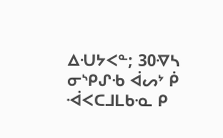ᐃᑗᔭᐸᓐ; 30ᐌᓴ ᓂᔅᑭᔑᑾ ᐋᔕᔾ ᑮ ᐙᐸᑕᒧᒪᑲᓋ ᑭ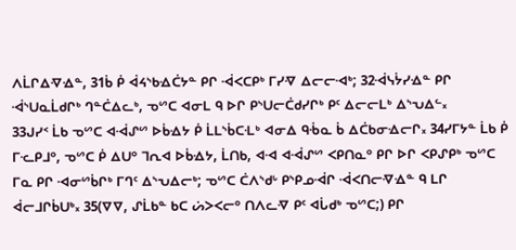ᐱᒫᒋᐃᐌᐎᓐ, 31ᑳ ᑮ ᐋᔦᔅᑲᐎᑖᔭᓐ ᑭᒋ ᐙᐸᑕᑭᒃ ᒥᓯᐌ ᐃᓕᓕᐗᒃ; 32ᐙᓭᔮᓯᐎᓐ ᑭᒋ ᐙᔅᑌᓇᒫᑯᒋᒃ ᒉᓐᑖᐃᓚᒃ, ᓀᔥᑕ ᐊᓂᒪ ᑫ ᐅᒋ ᑭᔅᑌᓕᑖᑯᓯᒋᒃ ᑭᑦ ᐃᓕᓕᒪᒃ ᐃᔅᕃᐃᓪ᙮
33ᒍᓯᑉ ᒫᑲ ᓀᔥᑕ ᐊᐙᔑᔥ ᐅᑳᐎᔭ ᑮ ᒫᒪᔅᑳᑕᒶᒃ ᐊᓂᐃ ᑫᒀᓇ ᑳ ᐃᑖᑲᓂᐎᓕᒋ᙮ 34ᓯᒥᔭᓐ ᒫᑲ ᑮ ᒥᓦᑭᒧᐤ, ᓀᔥᑕ ᑮ ᐃᑌᐤ ᒣᕆᐊ ᐅᑳᐎᔭ, ᒫᑎᑲ, ᐊᐗ ᐊᐙᔑᔥ ᐸᑭᑎᓇᐤ ᑭᒋ ᐅᒋ ᐸᑭᔑᑭᒃ ᓀᔥᑕ ᒥᓇ ᑭᒋ ᐗᓂᔥᑳᒋᒃ ᒥᒉᑦ ᐃᔅᕃᐃᓕᒃ; ᓀᔥᑕ ᑖᐱᔅᑯᒡ ᑭᔅᑭᓄᐙᒋ ᐙᐸᑎᓕᐌᐎᓐ ᑫ ᒪᒋ ᐋᓕᒧᒋᑳᑌᒃ᙮ 35(ᐁᐁ, ᔑᒫᑲᓐ ᑲᑕ ᔖᐳᐸᓕᐤ ᑎᐱᓚᐌ ᑭᑦ ᐊᒑᑯᒃ ᓀᔥᑕ;) ᑭᒋ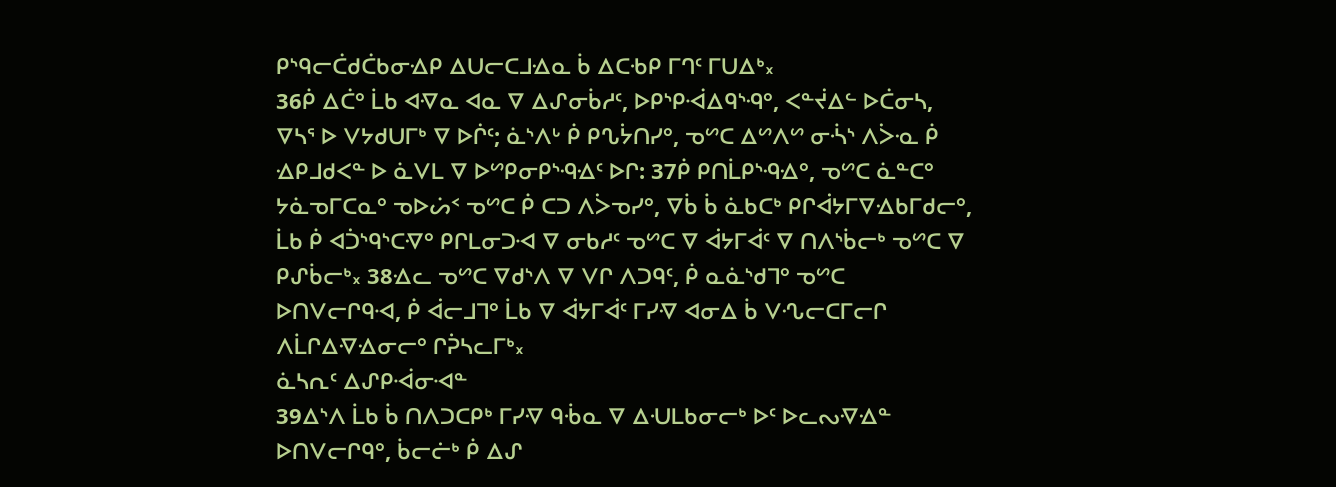ᑭᔅᑫᓕᑖᑯᑖᑲᓂᐎᑭ ᐃᑌᓕᑕᒧᐎᓇ ᑳ ᐃᑕᑾᑭ ᒥᒉᑦ ᒥᑌᐃᒃ᙮
36ᑮ ᐃᑖᐤ ᒫᑲ ᐊᐌᓇ ᐊᓇ ᐁ ᐃᔑᓂᑳᓱᑦ, ᐅᑭᔅᑭᐙᐃᑫᔅᑴᐤ, ᐸᓐᔫᐃᓪ ᐅᑖᓂᓴ, ᐁᓴᕐ ᐅ ᐯᔭᑯᑌᒥᒃ ᐁ ᐅᒌᑦ; ᓈᔅᐱᒡ ᑮ ᑭᔐᔮᑎᓯᐤ, ᓀᔥᑕ ᐃᔥᐱᔥ ᓂᔂᔅ ᐱᐴᓋ ᑮ ᐎᑭᒧᑯᐸᓐ ᐅ ᓈᐯᒪ ᐁ ᐅᔥᑭᓂᑭᔅᑴᐎᑦ ᐅᒋ: 37ᑮ ᑭᑎᒫᑭᔅᑴᐎᐤ, ᓀᔥᑕ ᓈᓐᑕᐤ ᔭᓈᓀᒥᑕᓇᐤ ᓀᐅᔖᑉ ᓀᔥᑕ ᑮ ᑕᑐ ᐱᐴᓀᓯᐤ, ᐁᑳ ᑳ ᓈᑲᑕᒃ ᑭᒋᐋᔭᒥᐁᐎᑲᒥᑯᓕᐤ, ᒫᑲ ᑮ ᐊᑑᔅᑫᔅᑕᐌᐤ ᑭᒋᒪᓂᑐᐗ ᐁ ᓂᑲᓱᑦ ᓀᔥᑕ ᐁ ᐋᔭᒥᐋᑦ ᐁ ᑎᐱᔅᑳᓕᒃ ᓀᔥᑕ ᐁ ᑭᔑᑳᓕᒃ᙮ 38ᐎᓚ ᓀᔥᑕ ᐁᑯᔅᐱ ᐁ ᐯᒋ ᐱᑐᑫᑦ, ᑮ ᓇᓈᔅᑯᒣᐤ ᓀᔥᑕ ᐅᑎᐯᓕᒋᑫᐗ, ᑮ ᐋᓕᒧᒣᐤ ᒫᑲ ᐁ ᐋᔭᒥᐋᑦ ᒥᓯᐌ ᐊᓂᐃ ᑳ ᐯᔗᓕᑕᒥᓕᒋ ᐱᒫᒋᐃᐌᐎᓂᓕᐤ ᒋᕉᓴᓚᒥᒃ᙮
ᓈᓴᕆᑦ ᐃᔑᑭᐙᓂᐗᓐ
39ᐃᔅᐱ ᒫᑲ ᑳ ᑎᐱᑐᑕᑭᒃ ᒥᓯᐌ ᑫᒀᓇ ᐁ ᐃᑗᒪᑲᓂᓕᒃ ᐅᑦ ᐅᓚᔓᐌᐎᓐ ᐅᑎᐯᓕᒋᑫᐤ, ᑳᓕᓖᒃ ᑮ ᐃᔑ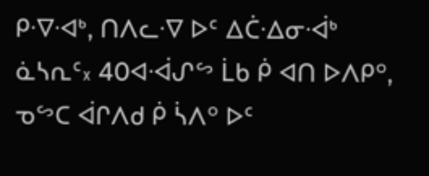ᑭᐌᐗᒃ, ᑎᐱᓚᐌ ᐅᑦ ᐃᑖᐎᓂᐙᒃ ᓈᓴᕆᑦ᙮ 40ᐊᐙᔑᔥ ᒫᑲ ᑮ ᐊᑎ ᐅᐱᑭᐤ, ᓀᔥᑕ ᐋᒋᐱᑯ ᑮ ᓵᐱᐤ ᐅᑦ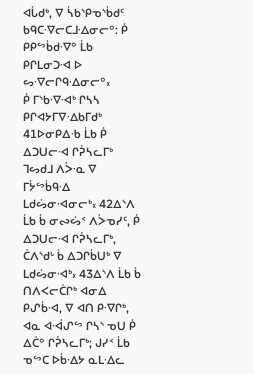ᐊᒑᑯᒃ, ᐁ ᓵᑲᔅᑭᓀᔅᑳᑯᑦ ᑲᑫᑕᐌᓕᑕᒧᐎᓂᓕᐤ: ᑮ ᑭᑭᔥᑳᑯᐌᐤ ᒫᑲ ᑭᒋᒪᓂᑐᐗ ᐅ ᔕᐌᓕᒋᑫᐎᓂᓕᐤ᙮
ᑮ ᒥᔅᑲᐌᐗᒃ ᒋᓴᓴ ᑭᒋᐊᔭᒥᐁᐎᑲᒥᑯᒃ
41ᐅᓂᑭᐃᑾ ᒫᑲ ᑮ ᐃᑐᑌᓕᐗ ᒋᕉᓴᓚᒥᒃ ᒣᔕᑯᒧ ᐱᐴᓋ ᐁ ᒥᔮᔥᑳᑫᐎ ᒪᑯᔖᓂᐗᓂᓕᒃ᙮ 42ᐃᔅᐱ ᒫᑲ ᑳ ᓂᔓᔖᑉ ᐱᐴᓀᓯᑦ, ᑮ ᐃᑐᑌᓕᐗ ᒋᕉᓴᓚᒥᒃ, ᑖᐱᔅᑯᒡ ᑳ ᐃᑐᒋᑳᑌᒃ ᐁ ᒪᑯᔖᓂᐗᒃ᙮ 43ᐃᔅᐱ ᒫᑲ ᑳ ᑎᐱᐸᓕᑖᒋᒃ ᐊᓂᐃ ᑭᔑᑳᐗ, ᐁ ᐊᑎ ᑭᐌᒋᒃ, ᐊᓇ ᐊᐙᔑᔥ ᒋᓴᔅ ᓀᑌ ᑮ ᐃᑖᐤ ᒋᕉᓴᓚᒥᒃ; ᒍᓯᑉ ᒫᑲ ᓀᔥᑕ ᐅᑳᐎᔭ ᓇᒪᐎᓚ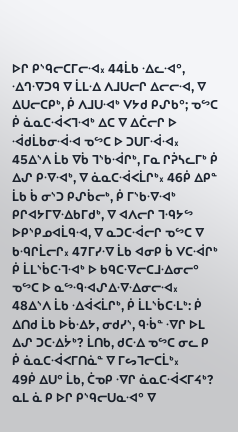ᐅᒋ ᑭᔅᑫᓕᑕᒥᓕᐗ᙮ 44ᒫᑲ ᐎᓚᐗᐤ, ᐎᒉᐌᑐᑫ ᐁ ᒫᒪᐎ ᐱᒧᑌᓕᒋ ᐃᓕᓕᐗ, ᐁ ᐃᑌᓕᑕᑭᒃ, ᑮ ᐱᒧᑌᐗᒃ ᐯᔭᑯ ᑭᔑᑲᐤ; ᓀᔥᑕ ᑮ ᓈᓇᑕᐙᐸᒣᐗᒃ ᐃᑕ ᐁ ᐃᑖᓕᒋ ᐅ ᐙᑯᒫᑲᓂᐙᐗ ᓀᔥᑕ ᐅ ᑐᑌᒥᐙᐗ᙮ 45ᐃᔅᐱ ᒫᑲ ᐁᑳ ᒣᔅᑲᐙᒋᒃ, ᒥᓇ ᒋᕉᓴᓚᒥᒃ ᑮ ᐃᔑ ᑭᐌᐗᒃ, ᐁ ᓈᓇᑕᐙᐸᒫᒋᒃ᙮ 46ᑮ ᐃᑭᓐ ᒫᑲ ᑳ ᓂᔅᑐ ᑭᔑᑳᓕᒃ, ᑮ ᒥᔅᑲᐌᐗᒃ ᑭᒋᐊᔭᒥᐁᐎᑲᒥᑯᒃ, ᐁ ᐊᐱᓕᒋ ᒣᑴᔭᔥ ᐅᑭᔅᑭᓄᐊᒫᑫᐗ, ᐁ ᓇᑐᑕᐙᓕᒋ ᓀᔥᑕ ᐁ ᑲᑴᒋᒫᓕᒋ᙮ 47ᒥᓯᐌ ᒫᑲ ᐊᓂᑭ ᑳ ᐯᑕᐙᒋᒃ ᑮ ᒫᒪᔅᑳᑕᒬᐗᒃ ᐅ ᑲᑫᑕᐌᓕᑕᒧᐎᓂᓕᐤ ᓀᔥᑕ ᐅ ᓇᔥᑴᐗᔑᐃᐌᐎᓂᓕᐗ᙮ 48ᐃᔅᐱ ᒫᑲ ᐎᐋᐸᒫᒋᒃ, ᑮ ᒫᒪᔅᑳᑕᒶᒃ: ᑮ ᐃᑎᑯ ᒫᑲ ᐅᑳᐎᔭ, ᓂᑯᓯᔅ, ᑫᒀᓐ ᐌᒋ ᐅᒪ ᐃᔑ ᑐᑕᐎᔮᒃ? ᒫᑎᑲ, ᑯᑕᐎ ᓀᔥᑕ ᓂᓚ ᑭ ᑮ ᓈᓇᑕᐙᐸᒥᑎᓈᓐ ᐁ ᒥᔕᒣᓕᑕᒫᒃ᙮
49ᑮ ᐃᑌᐤ ᒫᑲ, ᑖᓀᑭ ᐌᒋ ᓈᓇᑕᐙᐸᒥᔦᒃ? ᓇᒪ ᓈ ᑭ ᐅᒋ ᑭᔅᑫᓕᑌᓇᐗᐤ ᐁ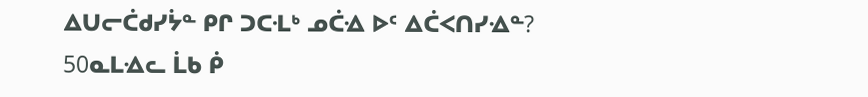ᐃᑌᓕᑖᑯᓯᔮᓐ ᑭᒋ ᑐᑕᒶᒃ ᓄᑖᐎ ᐅᑦ ᐃᑖᐸᑎᓯᐎᓐ? 50ᓇᒪᐎᓚ ᒫᑲ ᑮ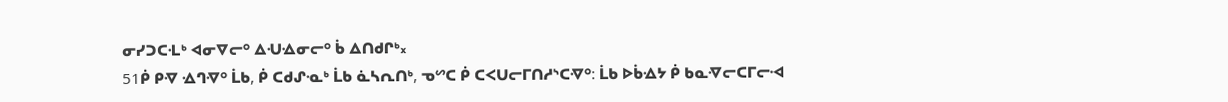ᓂᓯᑐᑕᒶᒃ ᐊᓂᐁᓕᐤ ᐃᑗᐎᓂᓕᐤ ᑳ ᐃᑎᑯᒋᒃ᙮
51ᑮ ᑭᐌ ᐎᒉᐌᐤ ᒫᑲ, ᑮ ᑕᑯᔑᓋᒃ ᒫᑲ ᓈᓴᕆᑎᒃ, ᓀᔥᑕ ᑮ ᑕᐸᑌᓕᒥᑎᓱᔅᑕᐌᐤ: ᒫᑲ ᐅᑳᐎᔭ ᑮ ᑲᓇᐌᓕᑕᒥᓕᐗ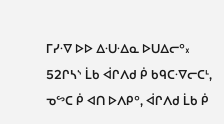ᒥᓯᐌ ᐅᐅ ᐃᑗᐎᓇ ᐅᑌᐃᓕᐤ᙮ 52ᒋᓴᔅ ᒫᑲ ᐋᒋᐱᑯ ᑮ ᑲᑫᑕᐌᓕᑕᒻ, ᓀᔥᑕ ᑮ ᐊᑎ ᐅᐱᑭᐤ, ᐋᒋᐱᑯ ᒫᑲ ᑮ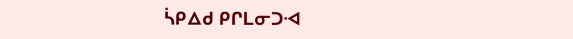ᓵᑭᐃᑯ ᑭᒋᒪᓂᑐᐗ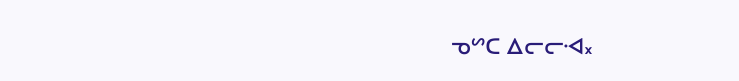ᓀᔥᑕ ᐃᓕᓕᐗ᙮